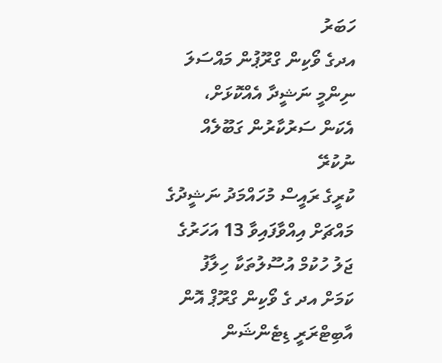ހަބަރު
އދގެ ވޯކިން ގްރޫޕުން މައްސަލަ ނިންމީ ނަޝީދާ އެއްކޮޅަށް، އެކަން ސަރުކާރުން ގަބޫލެއް ނުކުރޭ
ކުރީގެ ރައީސް މުހައްމަދު ނަޝީދުގެ މައްޗަށް އިއްވާފައިވާ 13 އަހަރުގެ ޖަލު ހުކުމް އުސޫލުތަކާ ހިލާފު ކަމަށް އދ ގެ ވޯކިން ގްރޫޕް އޮން އާބިޓްރަރީ ޑިޓެންޝަން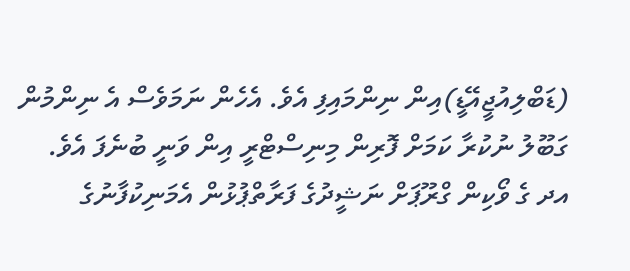(ޑަބްލިއުޖީއޭޑީ)އިން ނިންމައިފި އެވެ. އެހެން ނަމަވެސް އެ ނިންމުން ގަބޫލު ނުކުރާ ކަމަށް ފޮރިން މިނިސްޓްރީ އިން ވަނީ ބުނެފަ އެވެ.
އދ ގެ ވޯކިން ގްރޫޕަށް ނަޝީދުގެ ފަރާތްޕުޅުން އެމަނިކުފާނުގެ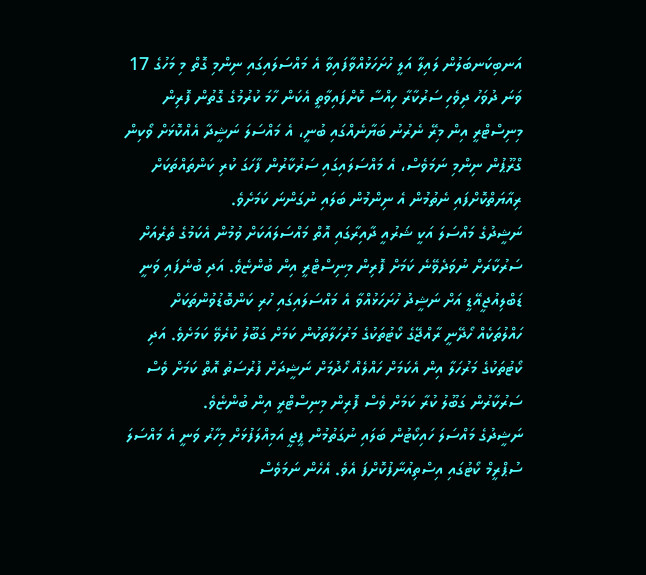އަނބިކަނބަލުން ލައިލާ އަލީ ހުށަހަޅުއްވާފައިވާ އެ މައްސަލައިގައި ނިންމި ގޮތް މި މަހުގެ 17 ވަނަ ދުވަހު ދިވެހި ސަރުކާރާ ހިއްސާ ކޮށްފައިވާތީ އެކަން ހާމަ ކުރުމުގެ ގޮތުން ފޮރިން މިނިސްޓްރީ އިން މިރޭ ނެރުނު ބަޔާނެއްގައި ބުނީ، އެ މައްސަލަ ނަޝީދާ އެއްކޮޅަށް ވޯކިން ގްރޫޕުން ނިންމި ނަމަވެސް، އެ މައްސަލައިގައި ސަރުކާރުން ފާހަގަ ކުރި ކަންތައްތަކަށް ރިއާޔަތްކޮށްފައި ނެތުމުން އެ ނިންމުން ބަލައި ނުގަންނަ ކަމަށެވެ.
ނަޝީދުގެ މައްސަލަ އަކީ ޝަރުއީ ދާއިރާގައި އޮތް މައްސަލައަކަށް ވުމުން އެކަމުގެ ތެރެއަށް ސަރުކާރަށް ނުވަދެވޭނެ ކަމަށް ފޮރިން މިނިސްޓްރީ އިން ބުންޏެވެ. އަދި ބުނެފައި ވަނީ ޑަބްލިއުޖީއޭޑީ އަށް ނަޝީދު ހުށަހަޅުއްވާ އެ މައްސަލައިގައި ހުރި ކަންބޮޑުވުންތަކަށް ހައްލުތަކެއް ހޯދޭނީ ރާއްޖޭގެ ކޯޓުތަކުގެ މަރުހަލާތަކުން ކަމަށް ގަބޫލު ކުރެވޭ ކަމަށެވެ. އަދި ކޯޓުތަކުގެ މަރުހަލާ އިން އެކަމަށް ހައްލެއް ހޯދުމަށް ނަޝީދަށް ފުރުސަތު އޮތް ކަމަށް ވެސް ސަރުކާރުން ގަބޫލު ކުރާ ކަމަށް ވެސް ފޮރިން މިނިސްޓްރީ އިން ބުންޏެވެ.
ނަޝީދުގެ މައްސަލަ ހައިކޯޓުން ބަލައި ނުގަތުމުން ޕީޖީ އަމިއްލަފުޅަށް މިހާރު ވަނީ އެ މައްސަލަ ސުޕްރީމް ކޯޓުގައި އިސްތިއުނާފުކޮށްފަ އެވެ. އެހެން ނަމަވެސް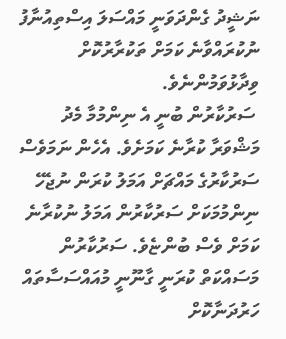ނަޝީދު ގެންދަވަނީ މައްސަލަ އިސްތިއުނާފު ނުކުރައްވާނެ ކަމަށް ތަކުރާރުކޮށް ވިދާޅުވަމުންނެވެ.
 ސަރުކާރުން ބުނީ އެ ނިންމުމާ މެދު މަޝްވަރާ ކުރާނެ ކަމަށެވެ. އެހެން ނަމަވެސް ސަރުކާރުގެ މައްޗަށް އަމަލު ކުރަން ނުޖެހޭ ނިންމުމަކަށް ސަރުކާރުން އަމަލު ނުކުރާނެ ކަމަށް ވެސް ބުންޏެވެ. ސަރުކާރުން މަސައްކަތް ކުރަނީ ގާނޫނީ މުއައްސަސާތައް ހަރުދަނާކޮށް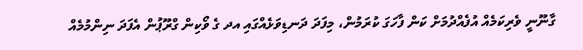ގާނޫނީ ވެރިކަމެއް އުފެއްދުމަށް ކަން ފާހަގަ ކުރަމުން، މިފަދަ ދަނޑިވަޅެއްގައި އދ ގެ ވޯކިން ގްރޫޕުން އެފަދަ ނިންމުމެއް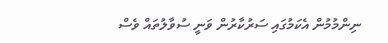ނިންމުމުން އެކަމުގައި ސަރުކާރުން ވަނީ ސުވާލުތައް ވެސް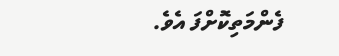ފެންމަތިކޮށްފަ އެވެ.